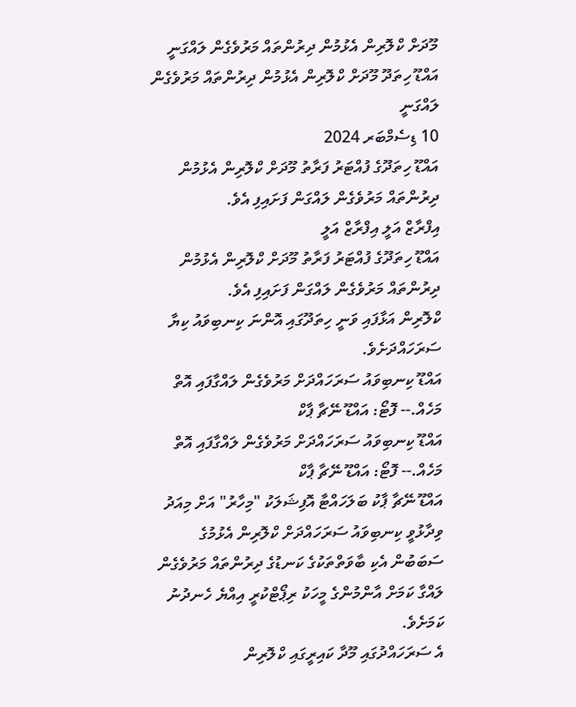މޫދަށް ކްލޮރިން އެޅުމުން ދިރުންތައް މަރުވެގެން ލައްގަނީ
އައްޑޫ ހިތަދޫ މޫދަށް ކްލޮރިން އެޅުމުން ދިރުންތައް މަރުވެގެން ލައްގަނީ
10 ޑިސެމްބަރ 2024
އައްޑޫ ހިތަދޫގެ ފުއްޓަރު ފަރާތު މޫދަށް ކްލޮރިން އެޅުމުން ދިރުންތައް މަރުވެގެން ލައްގަން ފަށައިފި އެވެ.
އިފްރާޒް އަލީ އިފްރާޒް އަލީ
އައްޑޫ ހިތަދޫގެ ފުއްޓަރު ފަރާތު މޫދަށް ކްލޮރިން އެޅުމުން ދިރުންތައް މަރުވެގެން ލައްގަން ފަށައިފި އެވެ.
ކްލޮރިން އަޅާފައި ވަނީ ހިތަދޫގައި އޮންނަ ކިނބިވައު ކިޔާ ސަރަހައްދަށެވެ.
އައްޑޫ ކިނބިވައު ސަރަހައްދަށް މަރުވެގެން ލައްގާފައި އޮތް މަހެއް.-- ފޮޓޯ: އައްޑޫ ނޭޗާ ޕާކް
އައްޑޫ ކިނބިވައު ސަރަހައްދަށް މަރުވެގެން ލައްގާފައި އޮތް މަހެއް.-- ފޮޓޯ: އައްޑޫ ނޭޗާ ޕާކް
އައްޑޫ ނޭޗާ ޕާކު ބަލަހައްޓާ އޮފިޝަލަކު "މިހާރު" އަށް މިއަދު ވިދާޅުވީ ކިނބިވައު ސަރަހައްދަށް ކްލޮރިން އެޅުމުގެ ސަބަބުން އެކި ބާވަތްތަކުގެ ކަނޑުގެ ދިރުންތައް މަރުވެގެން ލައްގާ ކަމަށް އާންމުންގެ މީހަކު ރިޕޯޓްކުރީ އިއްޔެ ހެނދުނު ކަމަށެވެ.
އެ ސަރަހައްދުގައި މޫދާ ކައިރީގައި ކްލޮރިން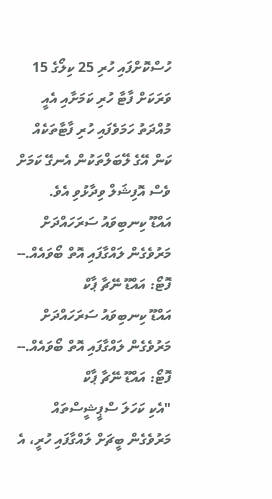ހުސްކޮށްފައި ހުރި 25 ކިލޯގެ 15 ވަރަކަށް ފާޓާ ހުރި ކަމަށާއި އެއީ މުއްދަތު ހަމަވެފައި ހުރި ފާޓާތަކެއް ކަން އޭގެ ލޭބަލްތަކުން އެނގޭ ކަމަށް ވެސް އޮފިޝަލް ވިދާޅުވި އެވެ.
އައްޑޫ ކިނބިވައު ސަރަހައްދަށް މަރުވެގެން ލައްގާފައި އޮތް ބޯވައެއް.-- ފޮޓޯ: އައްޑޫ ނޭޗާ ޕާކް
އައްޑޫ ކިނބިވައު ސަރަހައްދަށް މަރުވެގެން ލައްގާފައި އޮތް ބޯވައެއް.-- ފޮޓޯ: އައްޑޫ ނޭޗާ ޕާކް
"އެކި ކަހަލަ ސްޕީޝީސްތައް މަރުވެގެން ބީޗަށް ލައްގާފައި ހުރީ، އެ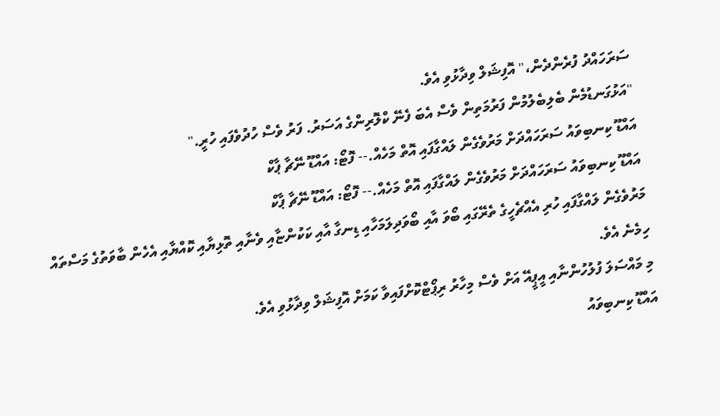ސަރަހައްދު ފުރެންދެން،" އޮފިޝަލް ވިދާޅުވި އެވެ.
"އަޅުގަނޑުމެން ބެލިބެލުމުން ފަރުމަތިން ވެސް އެބަ ފެނޭ ކްލޮރިންގެ އަސަރު. ފަރު ވެސް ހުދުވެފައި ހުރީ."
އައްޑޫ ކިނބިވައު ސަރަހައްދަށް މަރުވެގެން ލައްގާފައި އޮތް މަހެއް.-- ފޮޓޯ: އައްޑޫ ނޭޗާ ޕާކް
އައްޑޫ ކިނބިވައު ސަރަހައްދަށް މަރުވެގެން ލައްގާފައި އޮތް މަހެއް.-- ފޮޓޯ: އައްޑޫ ނޭޗާ ޕާކް
މަރުވެގެން ލައްގާފައި ހުރި އެއްޗެހީގެ ތެރޭގައި ބޯވަ އާއި ބޯވަދިލަމަހާއި ޑިނގާ އާއި ކަކުންޏާއި ވެނާއި ތޮޅިޔާއި ކޮއްޔާއި އެހެން ބާވަތުގެ މަސްތައް ހިމެނެ އެވެ.
މި މައްސަލަ ފުލުހުންނާއި އީޕީއޭ އަށް ވެސް މިހާރު ރިޕޯޓްކޮށްފައިވާ ކަމަށް އޮފިޝަލް ވިދާޅުވި އެވެ.
އައްޑޫ ކިނބިވައު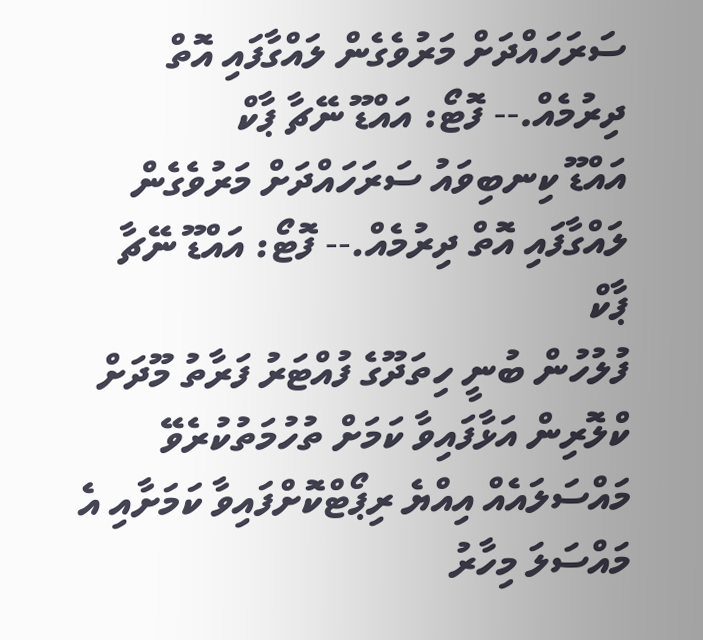ސަރަހައްދަށް މަރުވެގެން ލައްގާފައި އޮތް ދިރުމެއް.-- ފޮޓޯ: އައްޑޫ ނޭޗާ ޕާކް
އައްޑޫ ކިނބިވައު ސަރަހައްދަށް މަރުވެގެން ލައްގާފައި އޮތް ދިރުމެއް.-- ފޮޓޯ: އައްޑޫ ނޭޗާ ޕާކް
ފުލުހުން ބުނީ ހިތަދޫގެ ފުއްޓަރު ފަރާތު މޫދަށް ކްލޮރިން އަޅާފައިވާ ކަމަށް ތުހުމަތުކުރެވޭ މައްސަލައެއް އިއްޔެ ރިޕޯޓްކޮށްފައިވާ ކަމަށާއި އެ މައްސަލަ މިހާރު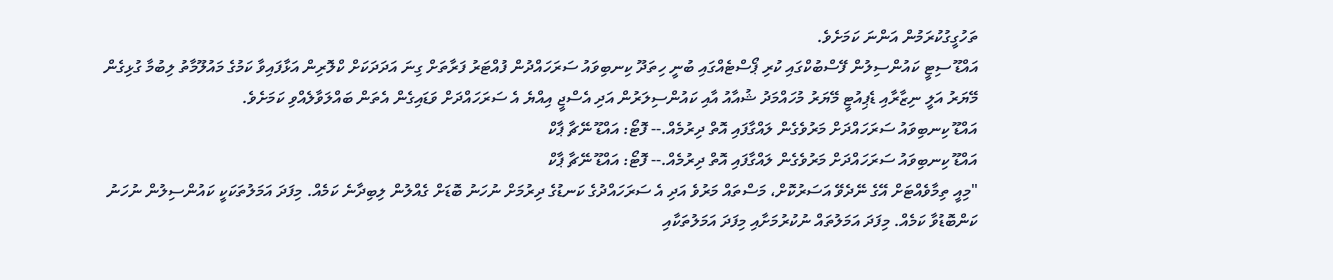ތަހުގީގުކުރަމުން އަންނަ ކަމަށެވެ.
އައްޑޫ ސިޓީ ކައުންސިލުން ފޭސްބުކްގައި ކުރި ޕޯސްޓެއްގައި ބުނީ ހިތަދޫ ކިނބިވައު ސަރަހައްދުން ފުއްޓަރު ފަރާތަށް ގިނަ އަދަދަކަށް ކްލޮރިން އަޅާފައިވާ ކަމުގެ މައުލޫމާތު ލިބުމާ ގުޅިގެން މޭޔަރު އަލީ ނިޒާރާއި ޑެޕިއުޓީ މޭޔަރު މުހައްމަދު ޝުއާއު އާއި ކައުންސިލަރުން އަދި އެސްޖީ އިއްޔެ އެ ސަރަހައްދަށް ވަޑައިގެން އެތަން ބައްލަވާލެއްވި ކަމަށެވެ.
އައްޑޫ ކިނބިވައު ސަރަހައްދަށް މަރުވެގެން ލައްގާފައި އޮތް ދިރުމެއް.-- ފޮޓޯ: އައްޑޫ ނޭޗާ ޕާކް
އައްޑޫ ކިނބިވައު ސަރަހައްދަށް މަރުވެގެން ލައްގާފައި އޮތް ދިރުމެއް.-- ފޮޓޯ: އައްޑޫ ނޭޗާ ޕާކް
"މިއީ ތިމާވެއްޓަށް އޭގެ ނޭދެވޭ އަސަރުކޮށް، މަސްތައް މަރުވެ އަދި އެ ސަރަހައްދުގެ ކަނޑުގެ ދިރުމަށް ނުހަނު ބޮޑަށް ގެއްލުން ލިބިދާނެ ކަމެއް. މިފަދަ އަމަލުތަކަކީ ކައުންސިލުން ނުހަނު ކަންބޮޑުވާ ކަމެއް. މިފަދަ އަމަލުތައް ނުކުރުމަށާއި މިފަދަ އަމަލުތަކާއި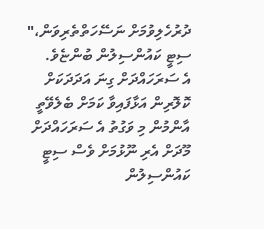ދުރުހެލިވުމަށް ނަސޭހަތްތެރިވަން،" ސިޓީ ކައުންސިލުން ބުންޏެވެ.
އެ ސަރަހައްދަށް ގިނަ އަދަދަކަށް ކޮލޮރިން އަޅާފައިވާ ކަމަށް ބެލެވޭތީ އާންމުން މި ވަގުތު އެ ސަރަހައްދަށް މޫދަށް އެރި ނޫޅުމަށް ވެސް ސިޓީ ކައުންސިލުން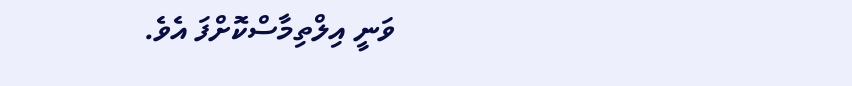ވަނީ އިލްތިމާސްކޮށްފަ އެވެ.